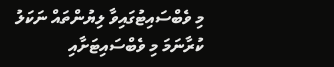މި ވެބްސައިޓުގައިވާ ލިޔުންތައް ނަކަލު ކުރާނަމަ މި ވެބްސައިޓަށާއި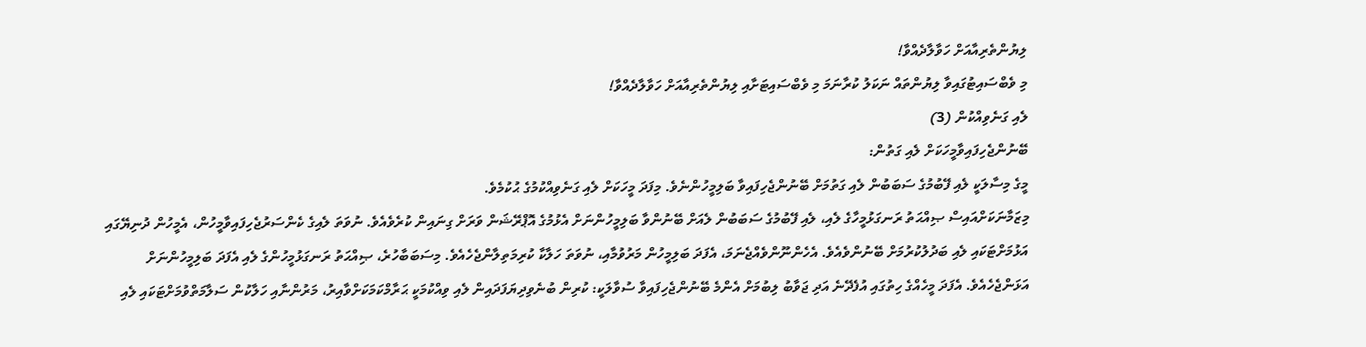ލިޔުންތެރިއާއަށް ހަވާލާދެއްވާ!
މި ވެބްސައިޓުގައިވާ ލިޔުންތައް ނަކަލު ކުރާނަމަ މި ވެބްސައިޓަށާއި ލިޔުންތެރިއާއަށް ހަވާލާދެއްވާ!
ލެއި ގަނެވިއްކުން (3)
ބޭނުންޖެހިފައިވާމީހަކަށް ލެއި ގަތުން:
މީގެ މިސާލަކީ ލެއި ފޭބުމުގެ ސަބަބުން ލެއި ގަތުމަށް ބޭނުންޖެހިފައިވާ ބަލިމީހުންނެވެ. މިފަދަ މީހަކަށް ލެއި ގަނެވިއްކުމުގެ ޙުކުމެވެ.
މިޒަމާނަކަށްއައިސް ޞިއްޙަތު ރަނގަޅުމީހާގެ ލެއި، ލެއި ފޭބުމުގެ ސަބަބުން ލެއަށް ބޭނުންވާ ބަލިމީހުންނަށް އެޅުމުގެ އޮޕްރޭޝަން ވަރަށް ގިނައިން ކުރެވެއެވެ. ނުވަތަ ލެއިގެ ކެންސަރުޖެހިފައިވާމީހުން، އެމީހުން ދުނިޔޭގައި އަޅުމަށްޓަކައި ލެއި ބަދުލުކުރުމަށް ބޭނުންވެއެވެ. އެހެންނޫންވެއްޖެނަމަ، އެފަދަ ބަލިމީހުން މަރުވުމާއި، ނުވަތަ ހަލާކާ ކުރިމަތިލާންޖެހެއެވެ. މިސަބަބާހުރެ، ޞިއްޙަތު ރަނގަޅުމީހުންގެ ލެއި އެފަދަ ބަލިމީހުންނަށް އަޅަންޖެހެއެވެ. އެފަދަ މީހެއްގެ ހިތުގައި އުފެދޭނެ އަދި ޖަވާބު ލިބުމަށް އެންމެ ބޭނުންޖެހިފައިވާ ސުވާލަކީ: ކުރިން ބުނެވިދިޔަފަދައިން ލެއި ވިއްކުމަކީ ޙަރާމްކަމަކަށްވާއިރު، މަރުންނާއި ހަލާކުން ސަލާމަތްވުމަށްޓަކައި ލެއި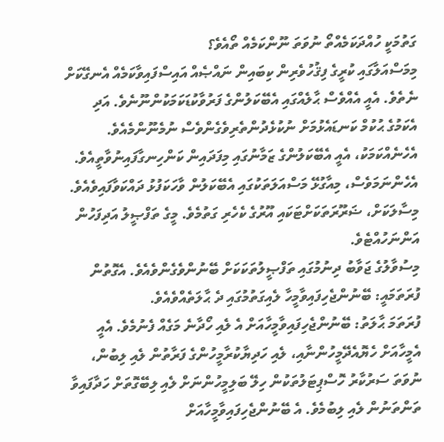ގަތުމަކީ ހުއްދަކަމެއްތޯ ނުވަތަ ނޫންކަމެއް ތޯއެވެ؟
މިމަސްއަލާގައި ކުރީގެ ފިޤުހުވެރިން ކިބައިން ނައްޞެއް އައިސްފައިވާކަމެއް އެނގޭކަށް ނެތެވެ. އެއީ އެއްވެސް ޙާލެއްގައި އެބޭކަލުންގެ ފަރުވާކުޑަކަމަކުންނޫނެވެ. އަދި އެކަމުގެ ޙުކުމް ކަނޑައެޅުމަށް ނުކުޅެދުންތެރިވެގެންވެސް ނުމެނޫންމެއެވެ. އެހެނެއްކަމަކު، އެއީ އެބޭކަލުންގެ ޒަމާނުގައި މިފަދައިން ކަންހިނގާފައިނުވާތީއެވެ. އެހެންނަމަވެސް، މިއާގުޅޭ މަސްއަލަތަކުގައި އެބޭކަލުން ވާހަކަފުޅު ދައްކަވާފައިވެއެވެ. މިސާލަކަށް، ޟަރޫރަތަކަށްޓަކައި އޫރުގެ ކެހެރި ގަތުމެވެ. މީގެ ތަފްޞީލު އަދިފަހުން އަންނަހުއްޓެވެ.
މިސުވާލުގެ ޖަވާބު ދިނުމުގައި ތަފްޞީލުތަކަކަށް ބޭނުންވެގެންވެއެވެ. އެގޮތުން ފުރަތަމައީ: ބޭނުންޖެހިފައިވާމީހާ ލެއިގަތުމުގައި ދެ ޙާލަތެއްވެއެވެ.
ފުރަތަމަ ޙާލަތު: ބޭނުންޖެހިފައިވާމީހާއަށް އެ ލެއި ހޯދާނެ މަގެއް ފެނުމެވެ. އެއީ އެމީހާއަށް ހެޔޮއެދޭމީހުންނާއި، ލެއި ހަދިޔާކުރާމީހުންގެ ފަރާތުން ލެއި ލިބުން، ނުވަތަ ސަރުކާރު ހޮސްޕިޓަލުތަކުން ހިލޭ ބަލިމީހުންނަށް ލެއި ލިބޭގޮތަށް ހަދާފައިވާ ތަންތަނުން ލެއި ލިބުމެވެ. އެ ބޭނުންޖެހިފައިވާމީހާއަށް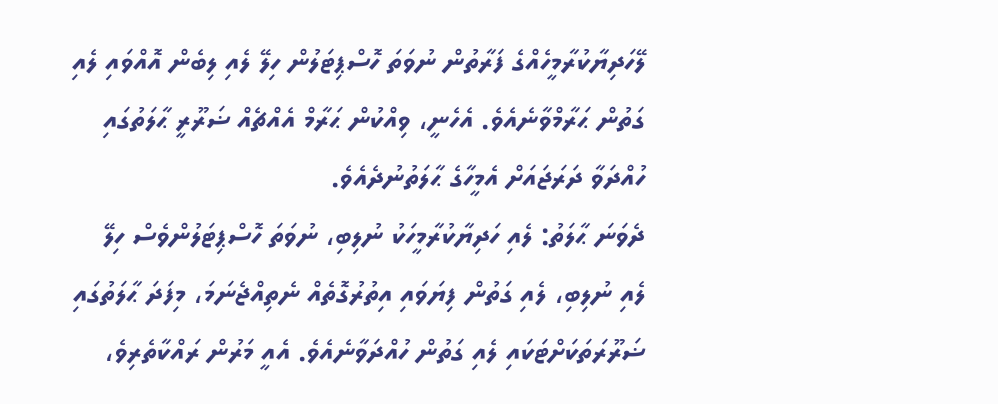ލޭހަދިޔާކުރާމީހެއްގެ ފަރާތުން ނުވަތަ ހޮސްޕިޓަލުން ހިލޭ ލެއި ލިބެން އޮއްވައި ލެއި ގަތުން ޙަރާމްވާނެއެވެ. އެހެނީ، ވިއްކުން ޙަރާމް އެއްޗެއް ޟަރޫރީ ޙާލަތުގައި ހުއްދަވާ ދަރަޖައަށް އެމީހާގެ ޙާލަތުނުދެއެވެ.
ދެވަނަ ޙާލަތު: ލެއި ހަދިޔާކުރާމީހަކު ނުލިބި، ނުވަތަ ހޮސްޕިޓަލުންވެސް ހިލޭ ލެއި ނުލިބި، ލެއި ގަތުން ފިޔަވައި އިތުރުގޮތެއް ނެތިއްޖެނަމަ، މިފަދަ ޙާލަތުގައި ޟަރޫރަތަކަށްޓަކައި ލެއި ގަތުން ހުއްދަވާނެއެވެ. އެއީ މަރުން ރައްކާތެރިވެ،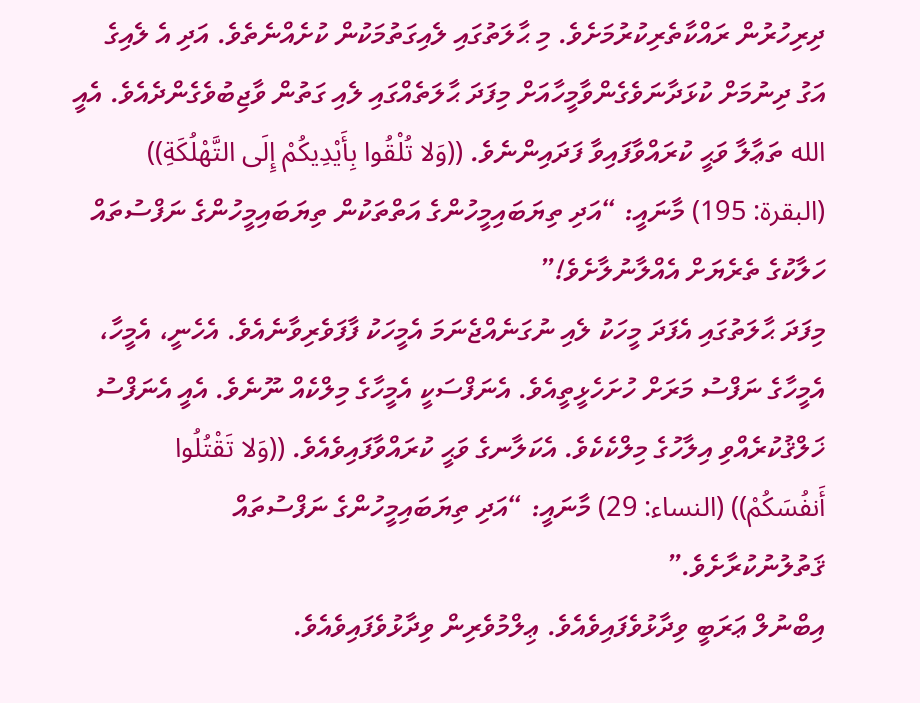ދިރިހުރުން ރައްކާތެރިކުރުމަށެވެ. މި ޙާލަތުގައި ލެއިގަތުމަކުން ކުށެއްނެތެވެ. އަދި އެ ލެއިގެ އަގު ދިނުމަށް ކުޅަދާނަވެގެންވާމީހާއަށް މިފަދަ ޙާލަތެއްގައި ލެއި ގަތުން ވާޖިބުވެގެންދެއެވެ. އެއީ الله ތަޢާލާ ވަޙީ ކުރައްވާފައިވާ ފަދައިންނެވެ. ((وَلا تُلْقُوا بِأَيْدِيكُمْ إِلَى التَّهْلُكَةِ)) (البقرة: 195) މާނައީ: “އަދި ތިޔަބައިމީހުންގެ އަތްތަކުން ތިޔަބައިމީހުންގެ ނަފްސުތައް ހަލާކުގެ ތެރެޔަށް އެއްލާނުލާށެވެ!”
މިފަދަ ޙާލަތުގައި އެފަދަ މީހަކު ލެއި ނުގަނެއްޖެނަމަ އެމީހަކު ފާފަވެރިވާނެއެވެ. އެހެނީ، އެމީހާ، އެމީހާގެ ނަފްސު މަރަށް ހުށަހެޅީތީއެވެ. އެނަފްސަކީ އެމީހާގެ މިލްކެއް ނޫނެވެ. އެއީ އެނަފްސު ޚަލްޤުކުރެއްވި އިލާހުގެ މިލްކެކެވެ. އެކަލާނގެ ވަޙީ ކުރައްވާފައިވެއެވެ. ((وَلا تَقْتُلُوا أَنفُسَكُمْ)) (النساء: 29) މާނައީ: “އަދި ތިޔަބައިމީހުންގެ ނަފްސުތައް ޤަތުލުނުކުރާށެވެ.”
އިބްނުލް ޢަރަބީ ވިދާޅުވެފައިވެއެވެ. ޢިލްމުވެރިން ވިދާޅުވެފައިވެއެވެ.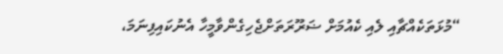“މުޅަތަކެއްޗާއި ލެއި ކެއުމަށް ޟަރޫރަތަށްޖެހިގެންވާމީހާ އެނުކައިފިނަމަ،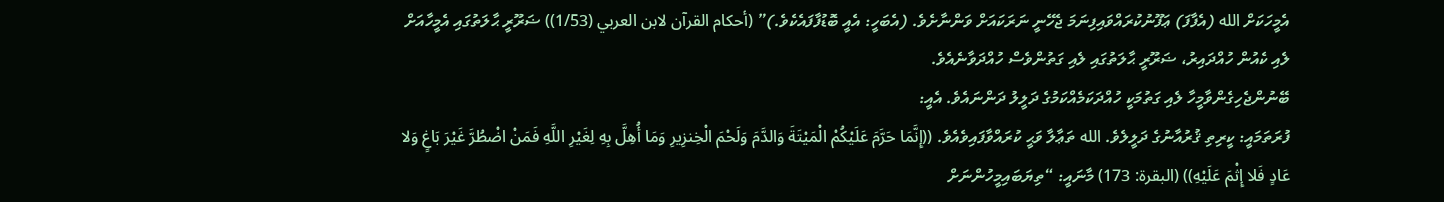އެމީހަކަށް الله (އެފާފަ) ޢަފޫނުކުރައްވައިފިނަމަ ޖެހޭނީ ނަރަކައަށް ވަންނާށެވެ. (އެބަހީ: އެއީ ބޮޑުފާފައެކެވެ.)” (أحكام القرآن لابن العربي (1/53)) ޟަރޫރީ ޙާލަތުގައި އެމީހާއަށް ލެއި ކެއުން ހުއްދައިރު، ޟަރޫރީ ޙާލަތުގައި ލެއި ގަތުންވެސް ހުއްދަވާނެއެވެ.
ބޭނުންޖެހިގެންވާމީހާ ލެއި ގަތުމަކީ ހުއްދަކަމެއްކަމުގެ ދަލީލު ދަންނައެވެ. އެއީ:
ފުރަތަމައީ: ކީރިތި ޤުރުއާނުގެ ދަލީލެވެ. الله ތަޢާލާ ވަޙީ ކުރައްވާފައިވެއެވެ. ((إِنَّمَا حَرَّمَ عَلَيْكُمْ الْمَيْتَةَ وَالدَّمَ وَلَحْمَ الْخِنزِيرِ وَمَا أُهِلَّ بِهِ لِغَيْرِ اللَّهِ فَمَنْ اضْطُرَّ غَيْرَ بَاغٍ وَلا عَادٍ فَلا إِثْمَ عَلَيْهِ)) (البقرة: 173) މާނައީ: “ތިޔަބައިމީހުންނަށް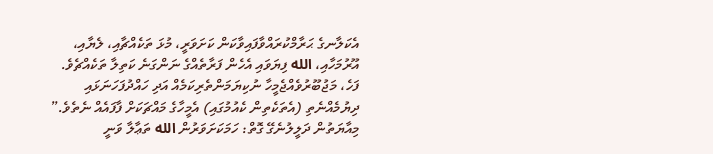އެކަލާނގެ ޙަރާމްކުރައްވާފައިވާކަން ކަށަވަރީ، މުޅަ ތަކެއްޗާއި، ލެޔާއި، އޫރުމަހާއި، الله ފިޔަވައި އެހެން ފަރާތެއްގެ ނަންގަނެ ކަތިލާ ތަކެއްޗެވެ. ފަހެ، މަޖުބޫރުވެއްޖެމީހާ ނުކިޔަމަންތެރިކަމެއް އަދި ހައްދުފަހަނަޅައި ދިޔުމެއްނެތި (އެތަކެތިން ކެއުމުގައި) އެމީހާގެ މައްޗަކަށް ފާފައެއް ނެތެވެ.”
މިއާޔަތުން ދަލީލުނެގޭ ގޮތް: ހަމަކަށަވަރުން الله ތަޢާލާ ވަނީ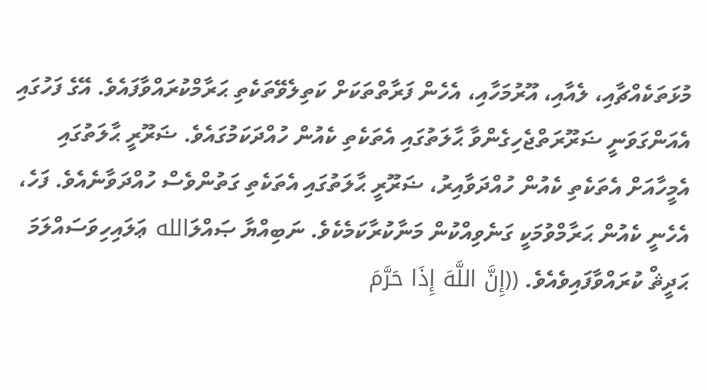މުޅަތަކެއްޗާއި، ލެއާއި، އޫރުމަހާއި، އެހެން ފަރާތްތަކަށް ކަތިލެވޭތަކެތި ޙަރާމްކުރައްވާފައެވެ. އޭގެ ފަހުގައި އެއަންގަވަނީ ޟަރޫރަތްޖެހިގެންވާ ޙާލަތުގައި އެތަކެތި ކެއުން ހުއްދަކަމުގައެވެ. ޟަރޫރީ ޙާލަތުގައި އެމީހާއަށް އެތަކެތި ކެއުން ހުއްދަވާއިރު، ޟަރޫރީ ޙާލަތުގައި އެތަކެތި ގަތުންވެސް ހުއްދަވާނެއެވެ. ފަހެ، އެހެނީ ކެއުން ޙަރާމްވުމަކީ ގަނެވިއްކުން މަނާކުރާކަމެކެވެ. ނަބިއްޔާ ޞައްލަالله ޢަލައިހިވަސައްލަމަ ޙަދީޘް ކުރައްވާފައިވެއެވެ. ((إِنَّ اللَّهَ إِذَا حَرَّمَ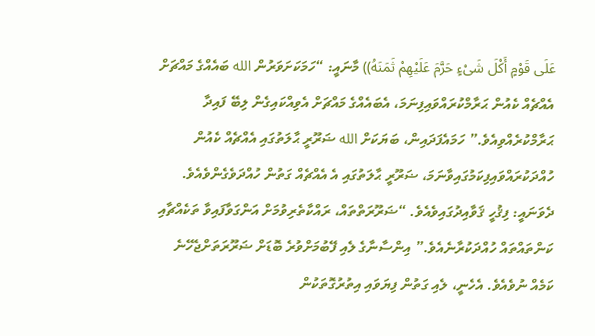عَلَى قَوْمٍ أَكْلَ شَىْءٍ حَرَّمَ عَلَيْهِمْ ثَمَنَهُ)) މާނައީ: “ހަމަކަށަވަރުން الله ބައެއްގެ މައްޗަށް އެއްޗެއް ކެއުން ޙަރާމްކުރައްވައިފިނަމަ، އެބައެއްގެ މައްޗަށް އެވިއްކައިގެން ލިބޭ ފައިދާ ޙަރާމްކުރެއްވިއެވެ.” ހަމައެފަދައިން، ބަޔަކަށް الله ޟަރޫރީ ޙާލަތުގައި އެއްޗެއް ކެއުން ހުއްދަކުރައްވައިފިކަމުގައިވާނަމަ، ޟަރޫރީ ޙާލަތުގައި އެ އެއްޗެއް ގަތުން ހުއްދަވެގެންވެއެވެ.
ދެވަނައީ: ފިޤުހީ ޤަވާއިދުގައިވެއެވެ. “ޟަރޫރަތްތައް، ރައްކާތެރިވުމަށް އަންގަވާފައިވާ ތަކެއްޗާއި ކަންތައްތައް ހުއްދަކުރާނެއެވެ.” އިންސާނާގެ ލެއި ފޭބުމަށްވުރެ ބޮޑަށް ޟަރޫރަތަށްޖެހޭނެ ކަމެއް ނުވެއެވެ. އެހެނީ، ލެއި ގަތުން ފިޔަވައި އިތުރުގޮތަކުން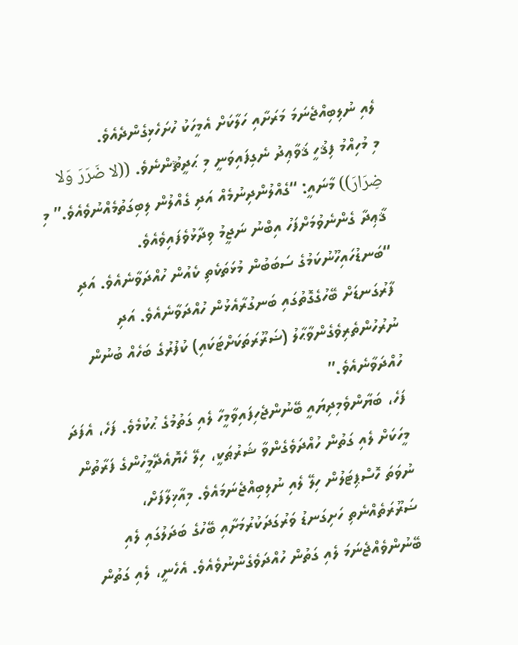ލެއި ނުލިބިއްޖެނަމަ މަރަށާއި ހަލާކަށް އެމީހަކު ހުށަހެޅިގެންދެއެވެ.
މި މުހިއްމު ފިޤުހީ ޤަވާޢިދު ނެގިފައިވަނީ މި ޙަދީޘުންނެވެ. ((لا ضَرَرَ وَلا ضِرَارَ)) މާނައީ: “ގެއްލުންދިނުމެއް އަދި ގެއްލުން ލިބިގަތުމެއްނުވެއެވެ.” މި ޤާޢިދާ ގެންނެވުމަށްފަހު އިބްނު ނަޖީމު ވިދާޅުވެފައިވެއެވެ. “ބަނޑުހައިހޫނުކަމުގެ ސަބަބުން މުޅަތަކެތި ކެއުން ހުއްދަވާނެއެވެ. އަދި ފާރުގަނޑަށް ބޭހުގެގޮތުގައި ބަނގުރާއެޅުން ހުއްދަވާނެއެވެ. އަދި ނުރުހުންތެރިވެގެންވާޙާލު (ޟަރޫރަތަކަށްޓަކައި) ކުފުރުގެ ބަހެއް ބުނުން ހުއްދަވާނެއެވެ.”
ފަހެ، ބަޔާންވެމިދިޔައީ ބޭނުންޖެހިފައިވާމީހާ ލެއި ގަތުމުގެ ޙުކުމެވެ. ފަހެ، އެފަދަ މީހަކަށް ލެއި ގަތުން ހުއްދަވެގެންވާ ޝަރުޠަކީ، ހިލޭ ހެޔޮއެދޭމީހުންގެ ފަރާތުން ނުވަތަ ހޮސްޕިޓަލުން ހިލޭ ލެއި ނުލިބިއްޖެނަމައެވެ. މިއާޚިލާފަށް، ޟަރޫރަތެއްނެތި ހަށިގަނޑު ވަރުގަދަކުރުމަށާއި ބޭހުގެ ބަދަލުގައި ލެއި ބޭނުންވެއްޖެނަމަ ލެއި ގަތުން ހުއްދަވެގެންނުވެއެވެ. އެހެނީ، ލެއި ގަތުން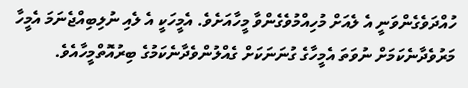ހުއްދަވެގެންވަނީ އެ ލެއަށް މުހިއްމުވެގެންވާ މީހާއަށެވެ. އެމީހަކީ އެ ލެއި ނުލިބިއްޖެނަމަ އެމީހާ މަރުވެދާނެކަމަށް ނުވަތަ އެމީހާގެ ގުނަނަކަށް ގެއްލުންވެދާނެކަމުގެ ބިރުއޮތްމީހާއެވެ.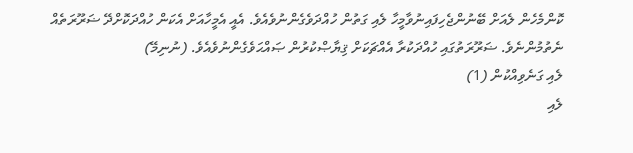ކޮންމެހެން ލެއަށް ބޭނުންޖެހިފައިނުވާމީހާ ލެއި ގަތުން ހުއްދަވެގެންނުވެއެވެ. އެއީ އެމީހާއަށް އެކަން ހުއްދަކޮށްދޭ ޟަރޫރަތެއް ނެތުމުންނެވެ. ޟަރޫރަތުގައި ހުއްދަކުރާ އެއްޗަކަށް ޤިޔާޞްކުރުން ޞައްޙަވެގެންނުވެއެވެ. (ނުނިމޭ)
ލެއި ގަނެވިއްކުން (1)
ލެއި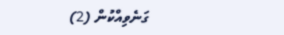ގަނެވިއްކުން (2)